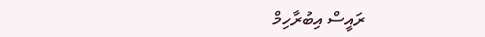ރައީސް އިބުރާހިމް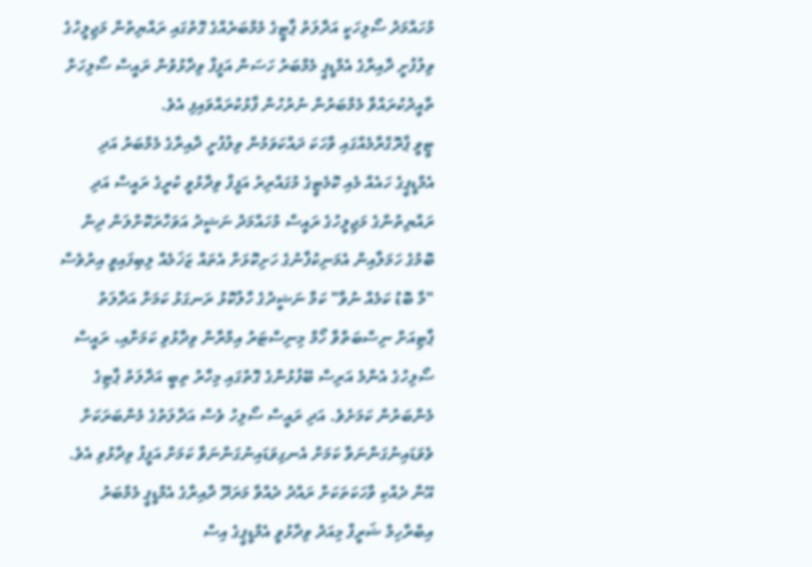މުހައްމަދު ސޯލިހަކީ އަދާލަތު ޕާޓީގެ މެމްބަރެއްގެ ގޮތުގައި ރައްޔިތުން މަޖިލީހުގެ ވިލުފުށީ ދާއިރާގެ އެމްޑީޕީ މެމްބަރު ހަސަން އަފީފް ވިދާޅުވުން ރައީސް ސޯލިހަށް ތާއީދުކުރައްވާ މެމްބަރުން ނުރުހުން ފާޅުކުރައްވައިފި އެވެ.
ޓީވީ ޕްރޮގްރާމެއްގައި ވާހަކަ ދައްކަވަމުން ވިލުފުށީ ދާއިރާގެ މެމްބަރު އަދި އެމްޑީޕީގެ ހައެއް މެއި ކޮމެޓީގެ މުގައްރިރު އަފީފް ވިދާޅުވީ ކުރީގެ ރައީސް އަދި ރައްޔިތުންގެ މަޖިލީހުގެ ރައީސް މުހައްމަދު ނަޝީދު އަވަހާރަކޮށްލަން ދިން ބޮމުގެ ހަމަލާއިން އެމަނިކުފާނުގެ ހަށިކޮޅަށް އެތައް ޒަޚަމެއް ލިބިފައިވީ އިރުވެސް "މާ ބޮޑު ކަމެއް ނުވާ" ކަމާ ނަޝީދުގެ ހާލުކޮޅު ރަނގަޅު ކަމަށް އަދާލަތު ޕާޓިއަށް ނިސްބަތްވާ ހޯމް މިނިސްޓަރު އިމްރާން ވިދާޅުވި ކަމަށާއި، ރައީސް ސޯލިހުގެ އެންމެ އަރިސް ބޭފުޅުންގެ ގޮތުގައި މިހާރު ތިބީ އަދާލަތު ޕާޓިގެ މެންބަރުން ކަމަށެވެ. އަދި ރައީސް ސޯލިހު ވެސް އަދާލަތުގެ މެންބަރަކަށް ވެވަޑައިނުގަންނަވާ ކަމަށް އެނގިވަޑައިނުގަންނަވާ ކަމަށް އަފީފު ވިދާޅުވި އެވެ.
އޭނާ ދެއްކި ވާހަކަތަކަށް ރައްދު ދެއްވާ މަރަދޫ ދާއިރާގެ އެމްޑީޕީ މެމްބަރު އިބްރާހިމް ޝަރީފް މިއަދު ވިދާޅުވީ އެމްޑީޕީގެ އިސް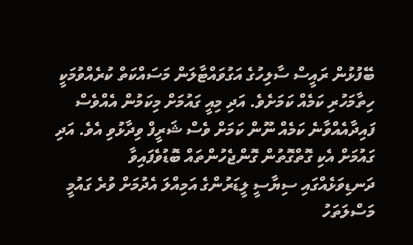ބޭފުޅުން ރައީސް ސާލިހުގެ އަގުވައްޓާލަން މަސައްކަތް ކުރެއްވުމަކީ ހިތާމަހުރި ކަމެއް ކަމަށެވެ. އަދި މިއީ ގައުމަށް މިކަމުން އެއްވެސް ފައިދާއެއްވާނެ ކަމެއް ނޫން ކަމަށް ވެސް ޝަރީފް ވިދާޅުވި އެވެ. އަދި ގައުމަށް އެކި ގޮތްގޮތުން ގޮންޖެހުންތައް ބޮޑުވެފައިވާ ދަނޑިވަޅެއްގައި ސިޔާސީ ލީޑަރުންގެ އަމިއްލަ އެދުމަށް ވުރެ ގައުމީ މަސްލަތަހު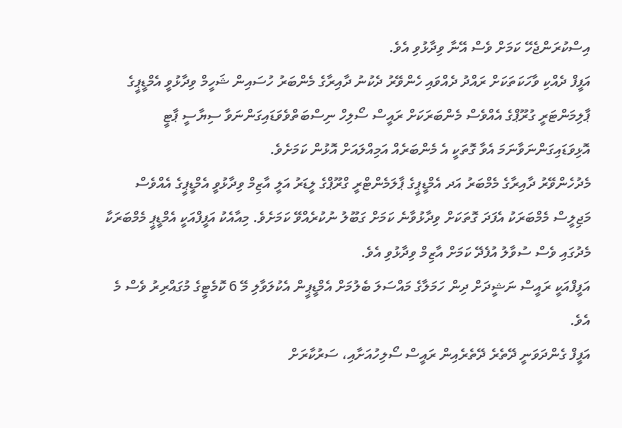އިސްކުރަންޖެހޭ ކަމަށް ވެސް އޭނާ ވިދާޅުވި އެވެ.
އަފީފް ދެއްކި ވާހަކަތަކަށް ރައްދު ދެއްވައި ހެންވޭރު ދެކުނު ދާއިރާގެ މެންބަރު ހުސައިން ޝަހީމް ވިދާޅުވީ އެމްޑީޕީގެ ޕާލިމަންޓަރީ ގުރޫޕްގެ އެއްވެސް މެންބަރަކަށް ރައީސް ސޯލިހް ނިސްބަތްވެވަޑައިގަންނަވާ ސިޔާސީ ޕާޓީ އޮޅިވަޑައިގަންނަވާނަމަ އެވާ ގޮތަކީ އެ މެންބަރެއް އަމިއްލައަށް އޮޅުން ކަމަށެވެ.
މެދުހެންވޭރު ދާއިރާގެ މެމްބަރު އަދ އެމްޑީޕީގެ ޕާލަމެންޓްރީ ގްރޫޕްގެ ލީޑަރު އަލީ އާޒިމް ވިދާޅުވީ އެމްޑީޕީގެ އެއްވެސް މަޖިލީސް މެމްބަރަކު އެފަދަ ގޮތަކަށް ވިދާޅުވާނެ ކަމަށް ގަބޫލު ނުކުރެއްވޭ ކަމަށެވެ. މިއާއެކު އަފީފްއަކީ އެމްޑީޕީ މެމްބަރަކާ މެދުގައި ވެސް ސުވާލު އުފެދޭ ކަމަށް އާޒިމް ވިދާޅުވި އެވެ.
އަފީފްއަކީ ރައީސް ނަޝީދަށް ދިން ހަމަލާގެ މައްސަލަ ބެލުމަށް އެމްޑީޕީން އެކުލަވާލި މޭ 6 ކޮމެޓީގެ މުގައްރިރު ވެސް މެ އެވެ.
އަފީފް ގެންދަވަނީ ދޭތެރެ ދޭތެރެއިން ރައީސް ސޯލިހުއަށާއި، ސަރުކާރަށް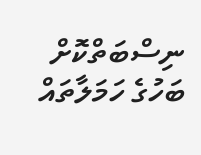ނިސްބަތްކޮށް ބަހުގެ ހަމަލާތައް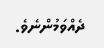ދެއްވަމުންނެވެ.